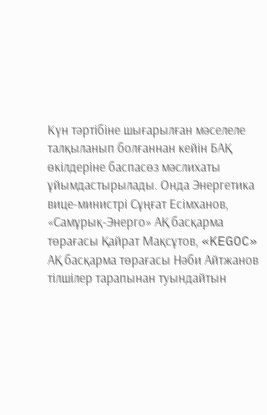Күн тәртібіне шығарылған мәселеле талқыланып болғаннан кейін БАҚ өкілдеріне баспасөз мәслихаты ұйымдастырылады. Онда Энергетика вице-министрі Сұңғат Есімханов, «Самұрық-Энерго» АҚ басқарма төрағасы Қайрат Мақсұтов, «KEGOC» АҚ басқарма төрағасы Нәби Айтжанов тілшілер тарапынан туындайтын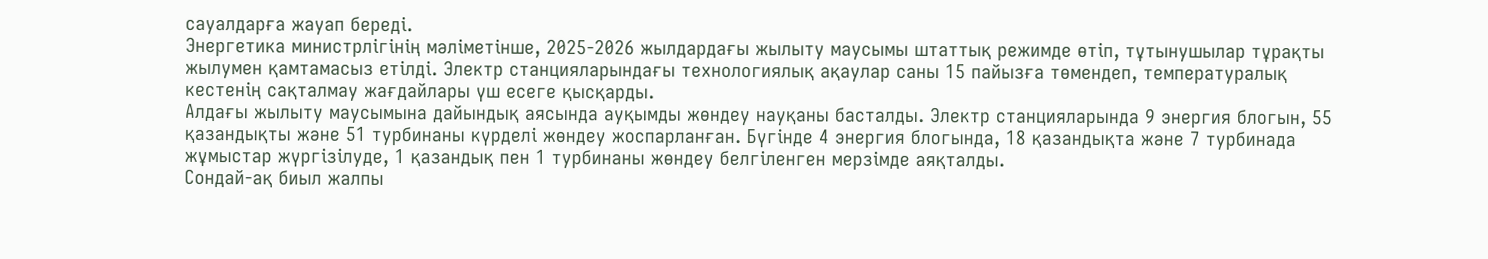сауалдарға жауап береді.
Энергетика министрлігінің мәліметінше, 2025-2026 жылдардағы жылыту маусымы штаттық режимде өтіп, тұтынушылар тұрақты жылумен қамтамасыз етілді. Электр станцияларындағы технологиялық ақаулар саны 15 пайызға төмендеп, температуралық кестенің сақталмау жағдайлары үш есеге қысқарды.
Алдағы жылыту маусымына дайындық аясында ауқымды жөндеу науқаны басталды. Электр станцияларында 9 энергия блогын, 55 қазандықты және 51 турбинаны күрделі жөндеу жоспарланған. Бүгінде 4 энергия блогында, 18 қазандықта және 7 турбинада жұмыстар жүргізілуде, 1 қазандық пен 1 турбинаны жөндеу белгіленген мерзімде аяқталды.
Сондай-ақ биыл жалпы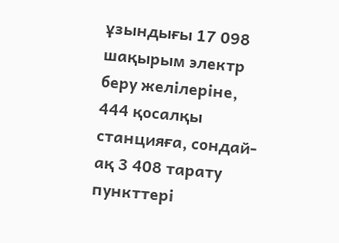ұзындығы 17 098 шақырым электр беру желілеріне, 444 қосалқы станцияға, сондай-ақ 3 408 тарату пункттері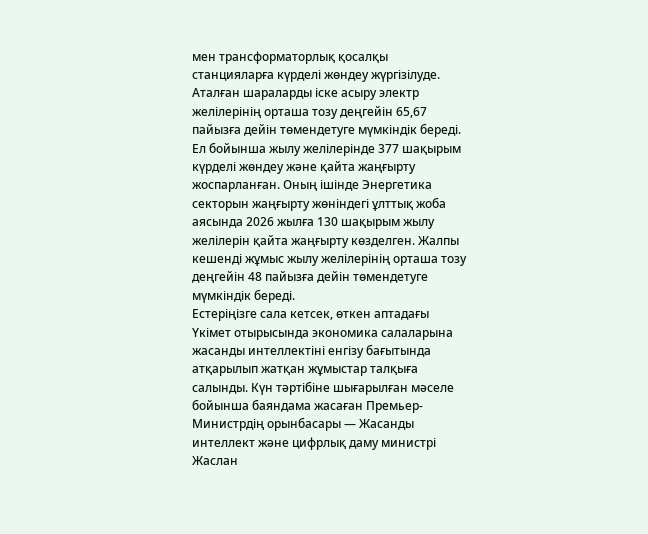мен трансформаторлық қосалқы станцияларға күрделі жөндеу жүргізілуде. Аталған шараларды іске асыру электр желілерінің орташа тозу деңгейін 65,67 пайызға дейін төмендетуге мүмкіндік береді.
Ел бойынша жылу желілерінде 377 шақырым күрделі жөндеу және қайта жаңғырту жоспарланған. Оның ішінде Энергетика секторын жаңғырту жөніндегі ұлттық жоба аясында 2026 жылға 130 шақырым жылу желілерін қайта жаңғырту көзделген. Жалпы кешенді жұмыс жылу желілерінің орташа тозу деңгейін 48 пайызға дейін төмендетуге мүмкіндік береді.
Естеріңізге сала кетсек, өткен аптадағы Үкімет отырысында экономика салаларына жасанды интеллектіні енгізу бағытында атқарылып жатқан жұмыстар талқыға салынды. Күн тәртібіне шығарылған мәселе бойынша баяндама жасаған Премьер-Министрдің орынбасары — Жасанды интеллект және цифрлық даму министрі Жаслан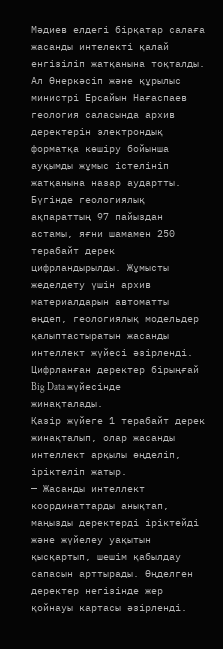Мәдиев елдегі бірқатар салаға жасанды интелекті қалай енгізіліп жатқанына тоқталды.
Ал Өнеркәсіп және құрылыс министрі Ерсайын Нағаспаев геология саласында архив деректерін электрондық форматқа көшіру бойынша ауқымды жұмыс істелініп жатқанына назар аудартты.
Бүгінде геологиялық ақпараттың 97 пайыздан астамы, яғни шамамен 250 терабайт дерек цифрландырылды. Жұмысты жеделдету үшін архив материалдарын автоматты өңдеп, геологиялық модельдер қалыптастыратын жасанды интеллект жүйесі әзірленді. Цифрланған деректер бірыңғай Big Data жүйесінде жинақталады.
Қазір жүйеге 1 терабайт дерек жинақталып, олар жасанды интеллект арқылы өңделіп, іріктеліп жатыр.
— Жасанды интеллект координаттарды анықтап, маңызды деректерді іріктейді және жүйелеу уақытын қысқартып, шешім қабылдау сапасын арттырады. Өңделген деректер негізінде жер қойнауы картасы әзірленді.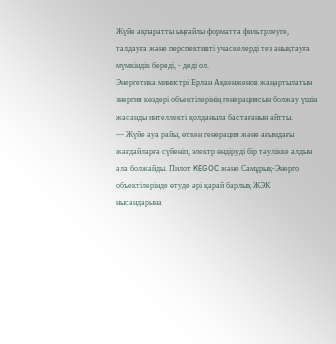Жүйе ақпаратты ыңғайлы форматта фильтрлеуге, талдауға және перспективті учаскелерді тез анықтауға мүмкіндік береді, - деді ол.
Энергетика министрі Ерлан Ақкенженов жаңартылатын энергия көздері объектілерінің генерациясын болжау үшін жасанды интеллекті қолданыла бастағанын айтты.
— Жүйе ауа райы, өткен генерация және ағымдағы жағдайларға сүйеніп, электр өндіруді бір тәулікке алдын ала болжайды. Пилот KEGOC және Самұрық-Энерго объектілерінде өтуде әрі қарай барлық ЖЭК нысандарына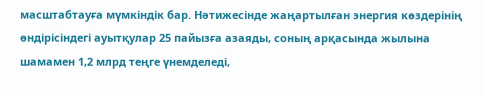масштабтауға мүмкіндік бар. Нәтижесінде жаңартылған энергия көздерінің өндірісіндегі ауытқулар 25 пайызға азаяды, соның арқасында жылына шамамен 1,2 млрд теңге үнемделеді,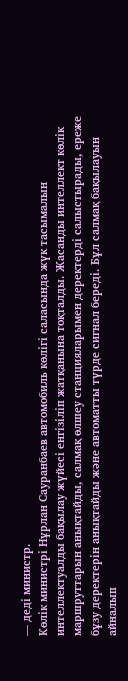— деді министр.
Көлік министрі Нұрлан Сауранбаев автомобиль көлігі саласында жүк тасымалын интеллектуалды бақылау жүйесі енгізіліп жатқанына тоқталды. Жасанды интеллект көлік маршруттарын анықтайды, салмақ өлшеу станцияларымен деректерді салыстырады, ереже бұзу деректерін анықтайды және автоматты түрде сигнал береді. Бұл салмақ бақылауын айналып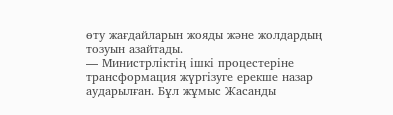өту жағдайларын жояды және жолдардың тозуын азайтады.
— Министрліктің ішкі процестеріне трансформация жүргізуге ерекше назар аударылған. Бұл жұмыс Жасанды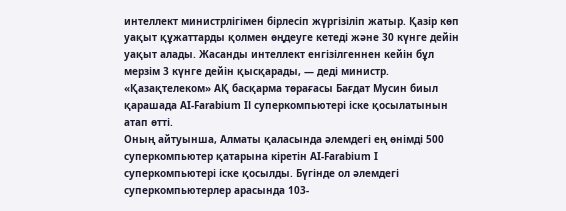интеллект министрлігімен бірлесіп жүргізіліп жатыр. Қазір көп уақыт құжаттарды қолмен өңдеуге кетеді және 30 күнге дейін уақыт алады. Жасанды интеллект енгізілгеннен кейін бұл мерзім 3 күнге дейін қысқарады, — деді министр.
«Қазақтелеком» АҚ басқарма төрағасы Бағдат Мусин биыл қарашада AI-Farabium IІ суперкомпьютері іске қосылатынын атап өтті.
Оның айтуынша, Алматы қаласында әлемдегі ең өнімді 500 суперкомпьютер қатарына кіретін AI-Farabium I суперкомпьютері іске қосылды. Бүгінде ол әлемдегі суперкомпьютерлер арасында 103-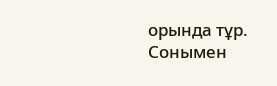орында тұр. Сонымен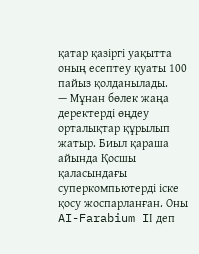қатар қазіргі уақытта оның есептеу қуаты 100 пайыз қолданылады.
— Мұнан бөлек жаңа деректерді өңдеу орталықтар құрылып жатыр. Биыл қараша айында Қосшы қаласындағы суперкомпьютерді іске қосу жоспарланған. Оны AI-Farabium IІ деп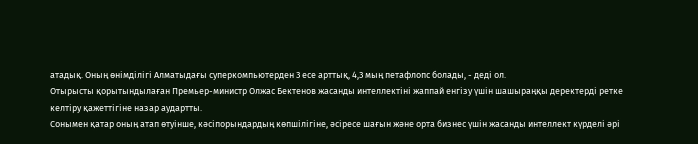атадық. Оның өнімділігі Алматыдағы суперкомпьютерден 3 есе арттық, 4,3 мың петафлопс болады, - деді ол.
Отырысты қорытындылаған Премьер-министр Олжас Бектенов жасанды интеллектіні жаппай енгізу үшін шашыраңқы деректерді ретке келтіру қажеттігіне назар аудартты.
Сонымен қатар оның атап өтуінше, кәсіпорындардың көпшілігіне, әсіресе шағын және орта бизнес үшін жасанды интеллект күрделі әрі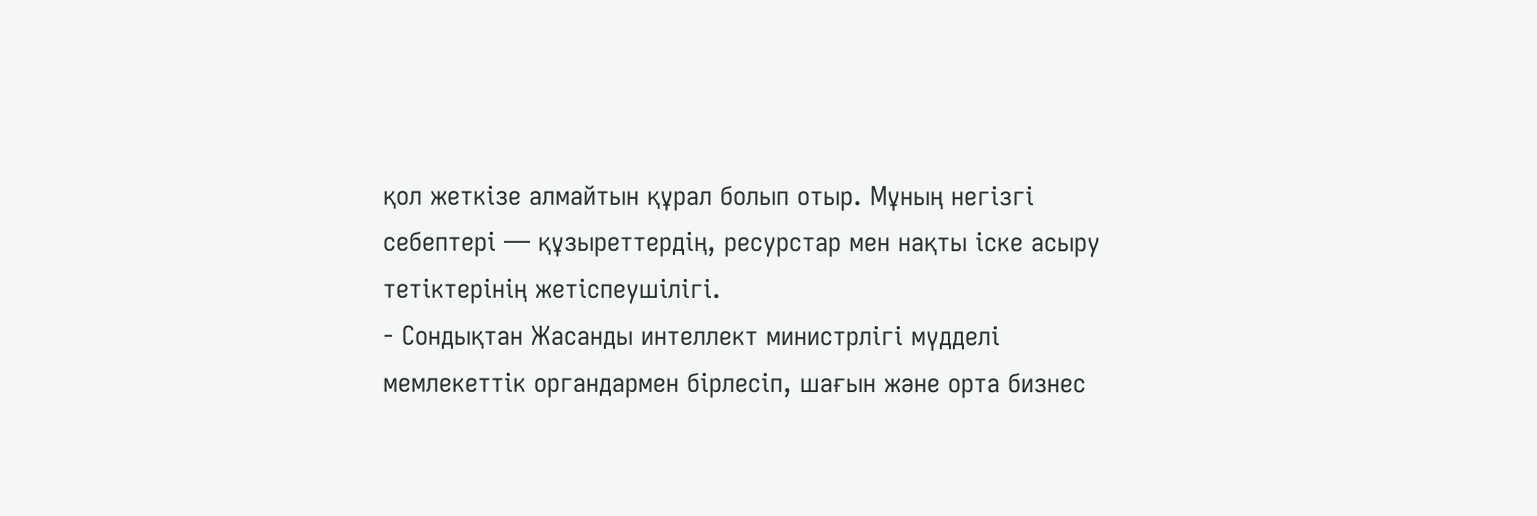қол жеткізе алмайтын құрал болып отыр. Мұның негізгі себептері — құзыреттердің, ресурстар мен нақты іске асыру тетіктерінің жетіспеушілігі.
- Сондықтан Жасанды интеллект министрлігі мүдделі мемлекеттік органдармен бірлесіп, шағын және орта бизнес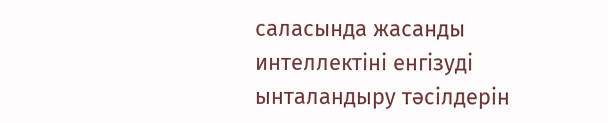саласында жасанды интеллектіні енгізуді ынталандыру тәсілдерін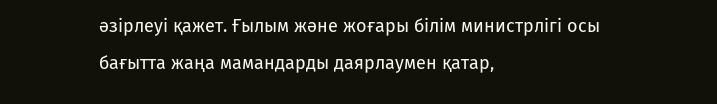әзірлеуі қажет. Ғылым және жоғары білім министрлігі осы бағытта жаңа мамандарды даярлаумен қатар,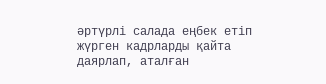әртүрлі салада еңбек етіп жүрген кадрларды қайта даярлап, аталған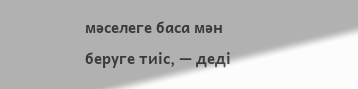мәселеге баса мән беруге тиіс, — деді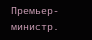Премьер-министр.